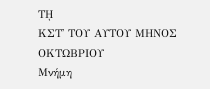Τῌ
ΚΣΤ' ΤΟΥ ΑΥΤΟΥ ΜΗΝΟΣ
ΟΚΤΩΒΡΙΟΥ
Μνήμη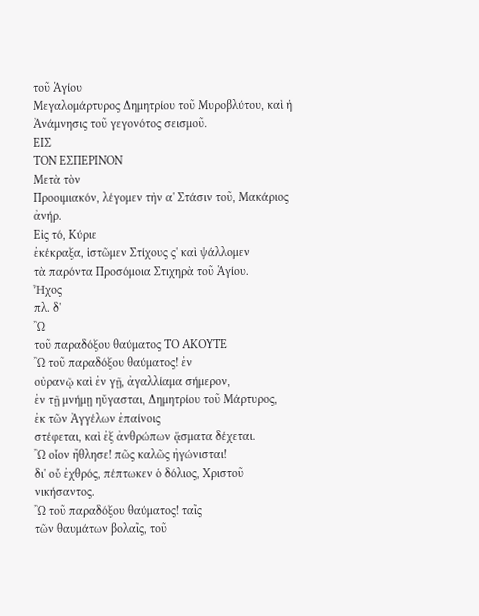τοῦ Ἁγίου
Μεγαλομάρτυρος Δημητρίου τοῦ Μυροβλύτου, καὶ ἡ
Ἀνάμνησις τοῦ γεγονότος σεισμοῦ.
ΕΙΣ
ΤΟΝ ΕΣΠΕΡΙΝΟΝ
Μετὰ τὸν
Προοιμιακόν, λέγομεν τὴν α' Στάσιν τοῦ, Μακάριος
ἀνήρ.
Εἰς τό, Κύριε
ἐκέκραξα, ἱστῶμεν Στίχους ς' καὶ ψάλλομεν
τὰ παρόντα Προσόμοια Στιχηρὰ τοῦ Ἁγίου.
Ἦχος
πλ. δ'
Ὢ
τοῦ παραδόξου θαύματος ΤΟ ΑΚΟΥΤΕ
Ὢ τοῦ παραδόξου θαύματος! ἐν
οὐρανῷ καὶ ἐν γῇ, ἀγαλλίαμα σήμερον,
ἐν τῇ μνήμῃ ηὔγασται, Δημητρίου τοῦ Μάρτυρος,
ἐκ τῶν Ἀγγέλων ἐπαίνοις
στέφεται, καὶ ἐξ ἀνθρώπων ᾄσματα δέχεται.
Ὢ οἷον ἤθλησε! πῶς καλῶς ἠγώνισται!
δι' οὗ ἐχθρός, πέπτωκεν ὁ δόλιος, Χριστοῦ
νικήσαντος.
Ὢ τοῦ παραδόξου θαύματος! ταῖς
τῶν θαυμάτων βολαῖς, τοῦ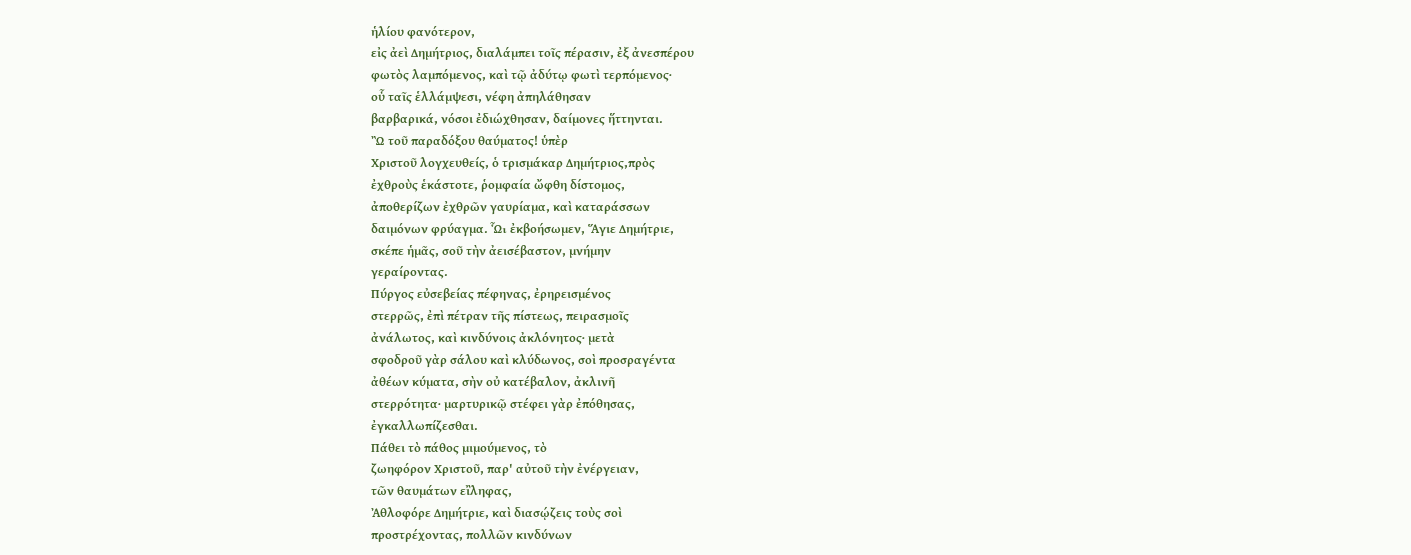ἡλίου φανότερον,
εἰς ἀεὶ Δημήτριος, διαλάμπει τοῖς πέρασιν, ἐξ ἀνεσπέρου
φωτὸς λαμπόμενος, καὶ τῷ ἀδύτῳ φωτὶ τερπόμενος·
οὗ ταῖς ἑλλάμψεσι, νέφη ἀπηλάθησαν
βαρβαρικά, νόσοι ἐδιώχθησαν, δαίμονες ἥττηνται.
Ὢ τοῦ παραδόξου θαύματος! ὑπὲρ
Χριστοῦ λογχευθείς, ὁ τρισμάκαρ Δημήτριος,πρὸς
ἐχθροὺς ἑκάστοτε, ῥομφαία ὤφθη δίστομος,
ἀποθερίζων ἐχθρῶν γαυρίαμα, καὶ καταράσσων
δαιμόνων φρύαγμα. ᾯ ἐκβοήσωμεν, Ἅγιε Δημήτριε,
σκέπε ἡμᾶς, σοῦ τὴν ἀεισέβαστον, μνήμην
γεραίροντας.
Πύργος εὐσεβείας πέφηνας, ἐρηρεισμένος
στερρῶς, ἐπὶ πέτραν τῆς πίστεως, πειρασμοῖς
ἀνάλωτος, καὶ κινδύνοις ἀκλόνητος· μετὰ
σφοδροῦ γὰρ σάλου καὶ κλύδωνος, σοὶ προσραγέντα
ἀθέων κύματα, σὴν οὐ κατέβαλον, ἀκλινῆ
στερρότητα· μαρτυρικῷ στέφει γὰρ ἐπόθησας,
ἐγκαλλωπίζεσθαι.
Πάθει τὸ πάθος μιμούμενος, τὸ
ζωηφόρον Χριστοῦ, παρ' αὐτοῦ τὴν ἐνέργειαν,
τῶν θαυμάτων εἲληφας,
Ἀθλοφόρε Δημήτριε, καὶ διασῴζεις τοὺς σοὶ
προστρέχοντας, πολλῶν κινδύνων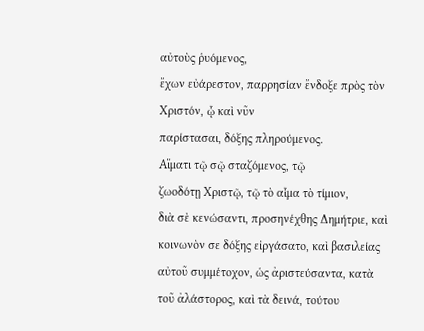αὐτοὺς ῥυόμενος,
ἔχων εὐάρεστον, παρρησίαν ἔνδοξε πρὸς τὸν
Χριστόν, ᾧ καὶ νῦν
παρίστασαι, δόξης πληρούμενος.
Αἵματι τῷ σῷ σταζόμενος, τῷ
ζωοδότῃ Χριστῷ, τῷ τὸ αἷμα τὸ τίμιον,
διὰ σὲ κενώσαντι, προσηνέχθης Δημήτριε, καὶ
κοινωνὸν σε δόξης εἰργάσατο, καὶ βασιλείας
αὐτοῦ συμμέτοχον, ὡς ἀριστεύσαντα, κατὰ
τοῦ ἀλάστορος, καὶ τὰ δεινά, τούτου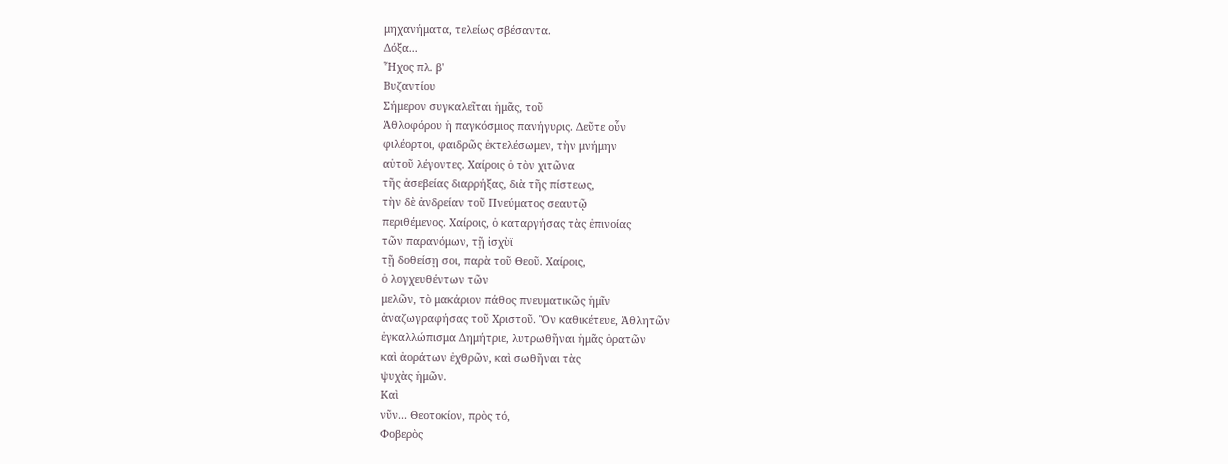μηχανήματα, τελείως σβέσαντα.
Δόξα...
Ἦχος πλ. β'
Βυζαντίου
Σήμερον συγκαλεῖται ἡμᾶς, τοῦ
Ἀθλοφόρου ἡ παγκόσμιος πανήγυρις. Δεῦτε οὖν
φιλέορτοι, φαιδρῶς ἐκτελέσωμεν, τὴν μνήμην
αὐτοῦ λέγοντες. Χαίροις ὁ τὸν χιτῶνα
τῆς ἀσεβείας διαρρήξας, διὰ τῆς πίστεως,
τὴν δὲ ἀνδρείαν τοῦ Πνεύματος σεαυτῷ
περιθέμενος. Χαίροις, ὁ καταργήσας τὰς ἐπινοίας
τῶν παρανόμων, τῇ ἰσχὺϊ
τῇ δοθείσῃ σοι, παρὰ τοῦ Θεοῦ. Χαίροις,
ὁ λογχευθέντων τῶν
μελῶν, τὸ μακάριον πάθος πνευματικῶς ἡμῖν
ἀναζωγραφήσας τοῦ Χριστοῦ. Ὃν καθικέτευε, Ἀθλητῶν
ἐγκαλλώπισμα Δημήτριε, λυτρωθῆναι ἡμᾶς ὁρατῶν
καὶ ἀοράτων ἐχθρῶν, καὶ σωθῆναι τὰς
ψυχὰς ἡμῶν.
Καὶ
νῦν... Θεοτοκίον, πρὸς τό,
Φοβερὸς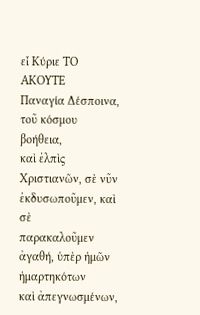εἶ Κύριε ΤΟ ΑΚΟΥΤΕ
Παναγία Δέσποινα, τοῦ κόσμου βοήθεια,
καὶ ἐλπὶς Χριστιανῶν, σὲ νῦν ἐκδυσωποῦμεν, καὶ σὲ
παρακαλοῦμεν ἀγαθή, ὑπὲρ ἡμῶν ἡμαρτηκότων
καὶ ἀπεγνωσμένων,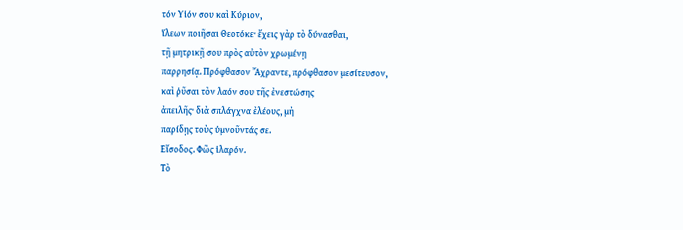τόν Υἱόν σου καὶ Κύριον,
ἵλεων ποιῆσαι Θεοτόκε· ἔχεις γὰρ τὸ δύνασθαι,
τῇ μητρικῇ σου πρὸς αὐτὸν χρωμένῃ
παρρησίᾳ. Πρόφθασον Ἄχραντε, πρόφθασον μεσίτευσον,
καὶ ῥῦσαι τὸν λαόν σου τῆς ἐνεστώσης
ἀπειλῆς· διὰ σπλάγχνα ἐλέους, μὴ
παρίδῃς τοὺς ὑμνοῦντάς σε.
Εἴσοδος. Φῶς ἱλαρόν.
Τὸ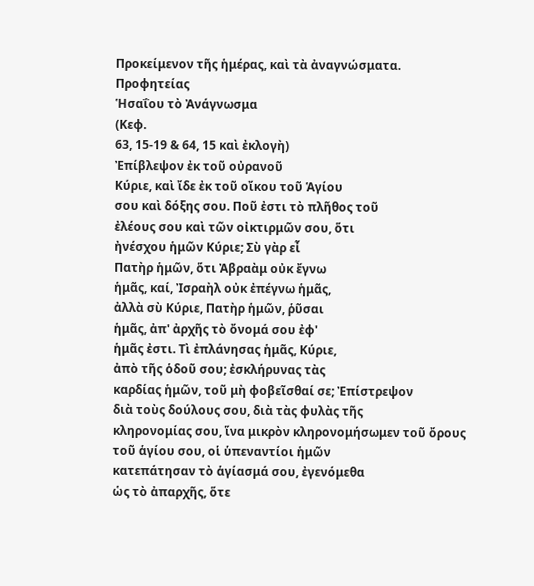Προκείμενον τῆς ἡμέρας, καὶ τὰ ἀναγνώσματα.
Προφητείας
Ἡσαΐου τὸ Ἀνάγνωσμα
(Κεφ.
63, 15-19 & 64, 15 καὶ ἐκλογὴ)
Ἐπίβλεψον ἐκ τοῦ οὐρανοῦ
Κύριε, καὶ ἴδε ἐκ τοῦ οἴκου τοῦ Ἁγίου
σου καὶ δόξης σου. Ποῦ ἐστι τὸ πλῆθος τοῦ
ἐλέους σου καὶ τῶν οἰκτιρμῶν σου, ὅτι
ἠνέσχου ἡμῶν Κύριε; Σὺ γὰρ εἶ
Πατὴρ ἡμῶν, ὅτι Ἀβραὰμ οὐκ ἔγνω
ἡμᾶς, καί, Ἰσραὴλ οὐκ ἐπέγνω ἡμᾶς,
ἀλλὰ σὺ Κύριε, Πατὴρ ἡμῶν, ῥῦσαι
ἡμᾶς, ἀπ' ἀρχῆς τὸ ὄνομά σου ἐφ'
ἡμᾶς ἐστι. Τὶ ἐπλάνησας ἡμᾶς, Κύριε,
ἀπὸ τῆς ὁδοῦ σου; ἐσκλήρυνας τὰς
καρδίας ἡμῶν, τοῦ μὴ φοβεῖσθαί σε; Ἐπίστρεψον
διὰ τοὺς δούλους σου, διὰ τὰς φυλὰς τῆς
κληρονομίας σου, ἵνα μικρὸν κληρονομήσωμεν τοῦ ὄρους
τοῦ ἁγίου σου, οἱ ὑπεναντίοι ἡμῶν
κατεπάτησαν τὸ ἁγίασμά σου, ἐγενόμεθα
ὡς τὸ ἀπαρχῆς, ὅτε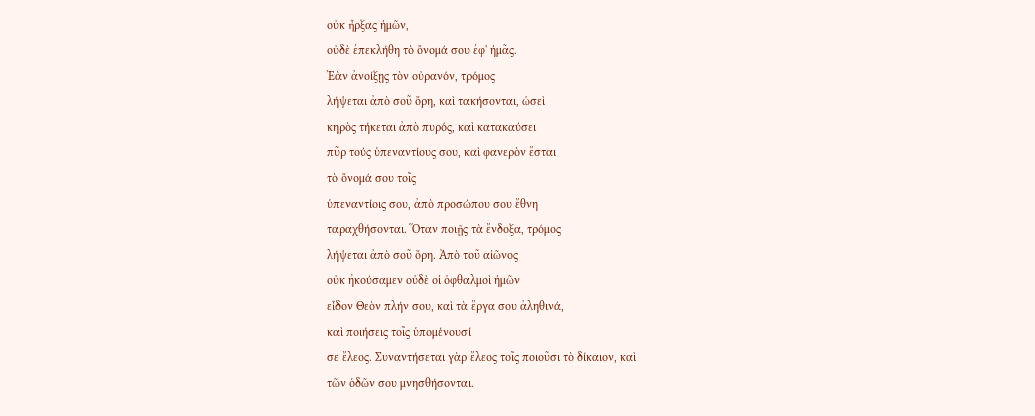οὐκ ἦρξας ἡμῶν,
οὐδὲ ἐπεκλήθη τὸ ὄνομά σου ἐφ' ἡμᾶς.
Ἐὰν ἀνοίξῃς τὸν οὐρανόν, τρόμος
λήψεται ἀπὸ σοῦ ὄρη, καὶ τακήσονται, ὡσεὶ
κηρὸς τήκεται ἀπὸ πυρός, καὶ κατακαύσει
πῦρ τούς ὑπεναντίους σου, καὶ φανερὸν ἔσται
τὸ ὄνομά σου τοῖς
ὑπεναντίοις σου, ἀπὸ προσώπου σου ἔθνη
ταραχθήσονται. Ὅταν ποιῇς τὰ ἔνδοξα, τρόμος
λήψεται ἀπὸ σοῦ ὄρη. Ἀπὸ τοῦ αἰῶνος
οὐκ ἠκούσαμεν οὐδὲ οἱ ὀφθαλμοὶ ἡμῶν
εἶδον Θεὸν πλήν σου, καὶ τὰ ἔργα σου ἀληθινά,
καὶ ποιήσεις τοῖς ὑπομένουσί
σε ἔλεος. Συναντήσεται γὰρ ἔλεος τοῖς ποιοῦσι τὸ δίκαιον, καὶ
τῶν ὁδῶν σου μνησθήσονται.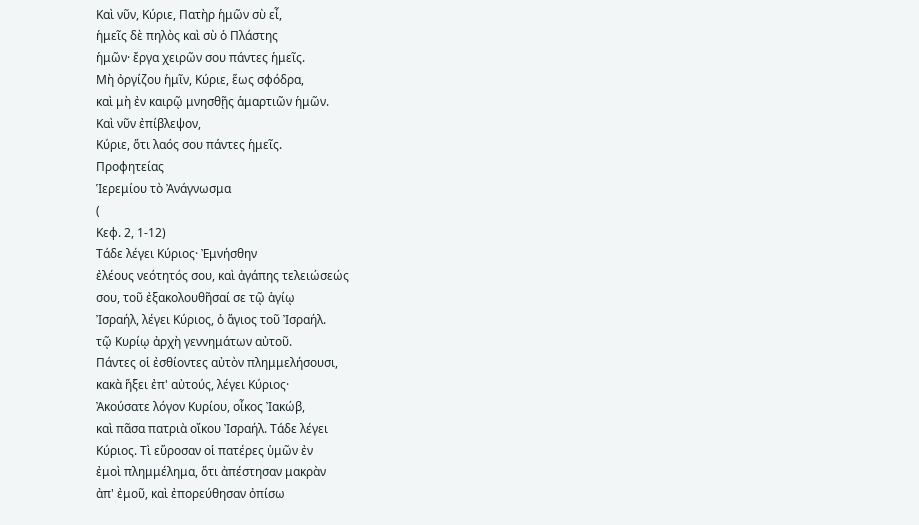Καὶ νῦν, Κύριε, Πατὴρ ἡμῶν σὺ εἶ,
ἡμεῖς δὲ πηλὸς καὶ σὺ ὁ Πλάστης
ἡμῶν· ἔργα χειρῶν σου πάντες ἡμεῖς.
Μὴ ὀργίζου ἡμῖν, Κύριε, ἕως σφόδρα,
καὶ μὴ ἐν καιρῷ μνησθῇς ἁμαρτιῶν ἡμῶν.
Καὶ νῦν ἐπίβλεψον,
Κύριε, ὅτι λαός σου πάντες ἡμεῖς.
Προφητείας
Ἱερεμίου τὸ Ἀνάγνωσμα
(
Κεφ. 2, 1-12)
Τάδε λέγει Κύριος· Ἐμνήσθην
ἐλέους νεότητός σου, καὶ ἀγάπης τελειώσεώς
σου, τοῦ ἐξακολουθῆσαί σε τῷ ἁγίῳ
Ἰσραήλ, λέγει Κύριος, ὁ ἅγιος τοῦ Ἰσραήλ.
τῷ Κυρίῳ ἀρχὴ γεννημάτων αὐτοῦ.
Πάντες οἱ ἐσθίοντες αὐτὸν πλημμελήσουσι,
κακὰ ἥξει ἐπ' αὐτούς, λέγει Κύριος·
Ἀκούσατε λόγον Κυρίου, οἶκος Ἰακώβ,
καὶ πᾶσα πατριὰ οἴκου Ἰσραήλ. Τάδε λέγει
Κύριος. Τὶ εὕροσαν οἱ πατέρες ὑμῶν ἐν
ἐμοὶ πλημμέλημα, ὅτι ἀπέστησαν μακρὰν
ἀπ' ἐμοῦ, καὶ ἐπορεύθησαν ὀπίσω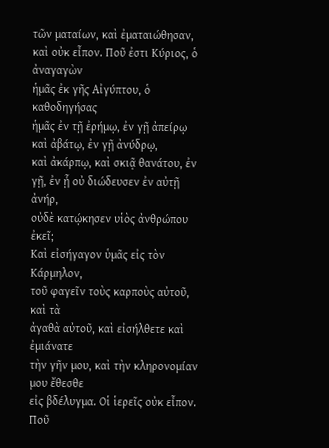τῶν ματαίων, καὶ ἐματαιώθησαν,
καὶ οὐκ εἶπον. Ποῦ ἐστι Κύριος, ὁ ἀναγαγὼν
ἡμᾶς ἐκ γῆς Αἰγύπτου, ὁ καθοδηγήσας
ἡμᾶς ἐν τῇ ἐρήμῳ, ἐν γῇ ἀπείρῳ
καὶ ἀβάτῳ, ἐν γῇ ἀνύδρῳ,
καὶ ἀκάρπῳ, καὶ σκιᾷ θανάτου, ἐν
γῇ, ἐν ᾗ οὐ διώδευσεν ἐν αὐτῇ ἀνήρ,
οὐδὲ κατῴκησεν υἱὸς ἀνθρώπου ἐκεῖ;
Καὶ εἰσήγαγον ὑμᾶς εἰς τὸν Κάρμηλον,
τοῦ φαγεῖν τοὺς καρποὺς αὐτοῦ, καὶ τὰ
ἀγαθὰ αὐτοῦ, καὶ εἰσήλθετε καὶ ἐμιάνατε
τὴν γῆν μου, καὶ τὴν κληρονομίαν μου ἔθεσθε
εἰς βδέλυγμα. Οἱ ἱερεῖς οὐκ εἶπον. Ποῦ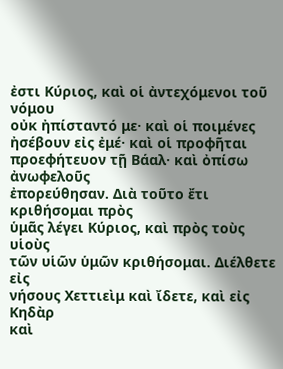ἐστι Κύριος, καὶ οἱ ἀντεχόμενοι τοῦ νόμου
οὐκ ἠπίσταντό με· καὶ οἱ ποιμένες
ἠσέβουν εἰς ἐμέ· καὶ οἱ προφῆται
προεφήτευον τῇ Βάαλ· καὶ ὀπίσω ἀνωφελοῦς
ἐπορεύθησαν. Διὰ τοῦτο ἔτι κριθήσομαι πρὸς
ὑμᾶς λέγει Κύριος, καὶ πρὸς τοὺς υἱοὺς
τῶν υἱῶν ὑμῶν κριθήσομαι. Διέλθετε εἰς
νήσους Χεττιεὶμ καὶ ἴδετε, καὶ εἰς Κηδὰρ
καὶ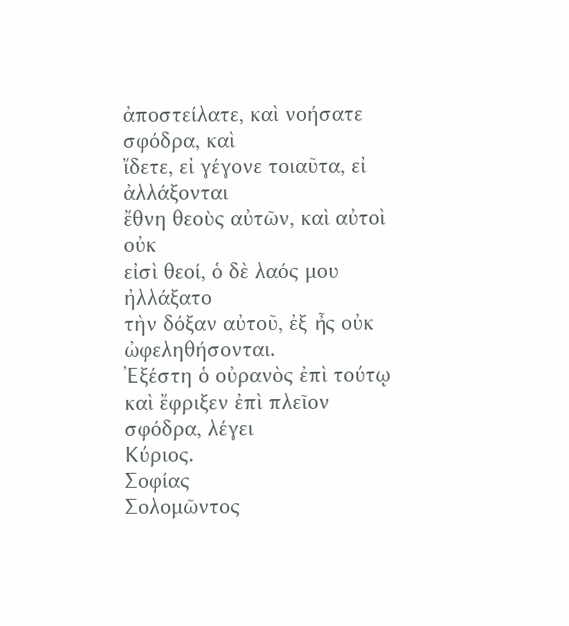ἀποστείλατε, καὶ νοήσατε σφόδρα, καὶ
ἴδετε, εἰ γέγονε τοιαῦτα, εἰ ἀλλάξονται
ἔθνη θεοὺς αὐτῶν, καὶ αὐτοὶ οὐκ
εἰσὶ θεοί, ὁ δὲ λαός μου ἠλλάξατο
τὴν δόξαν αὐτοῦ, ἐξ ἦς οὐκ ὠφεληθήσονται.
Ἐξέστη ὁ οὐρανὸς ἐπὶ τούτῳ
καὶ ἔφριξεν ἐπὶ πλεῖον σφόδρα, λέγει
Κύριος.
Σοφίας
Σολομῶντος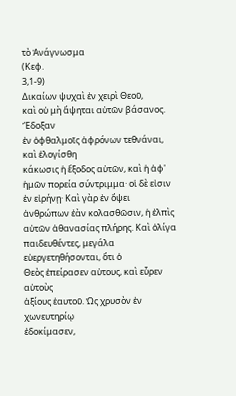τὸ Ἀνάγνωσμα
(Κεφ.
3,1-9)
Δικαίων ψυχαὶ ἐν χειρὶ Θεοῦ,
καὶ οὐ μὴ ἅψηται αὐτῶν βάσανος. Ἔδοξαν
ἐν ὀφθαλμοῖς ἀφρόνων τεθνάναι, καὶ ἑλογίσθη
κάκωσις ἡ ἔξοδος αὐτῶν, καὶ ἡ ἀφ'
ἡμῶν πορεία σύντριμμα· οἱ δὲ εἰσιν
ἐν εἰρήνῃ· Καὶ γὰρ ἐν ὄψει
ἀνθρώπων ἐὰν κολασθῶσιν, ἡ ἐλπὶς
αὐτῶν ἀθανασίας πλήρης. Καὶ ὀλίγα
παιδευθέντες, μεγάλα εὐεργετηθήσονται, ὅτι ὁ
Θεὸς ἐπείρασεν αὐτους, καὶ εὗρεν αὐτοὺς
ἀξίους ἑαυτοῦ. Ὡς χρυσὸν ἐν χωνευτηρίῳ
ἐδοκίμασεν,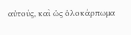αὐτούς, καὶ ὡς ὁλοκάρπωμα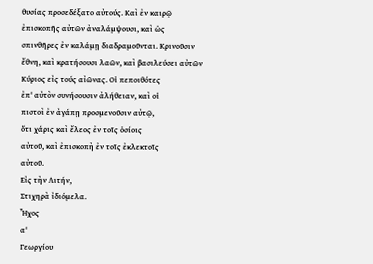θυσίας προσεδέξατο αὐτούς. Καὶ ἐν καιρῷ
ἐπισκοπῆς αὐτῶν ἀναλάμψουσι, καὶ ὡς
σπινθῆρες ἐν καλάμῃ διαδραμοῦνται. Κρινοῦσιν
ἔθνη, καὶ κρατήσουσι λαῶν, καὶ βασιλεύσει αὐτῶν
Κύριος εἰς τούς αἰῶνας. Οἱ πεποιθότες
ἐπ' αὐτὸν συνήσουσιν ἀλήθειαν, καὶ οἱ
πιστοὶ ἐν ἀγάπῃ προσμενοῦσιν αὐτῷ,
ὅτι χάρις καὶ ἔλεος ἐν τοῖς ὁσίοις
αὐτοῦ, καὶ ἐπισκοπὴ ἐν τοῖς ἐκλεκτοῖς
αὐτοῦ.
Εἰς τὴν Λιτήν,
Στιχηρὰ ἰδιόμελα.
Ἦχος
α'
Γεωργίου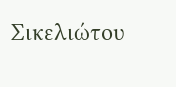Σικελιώτου